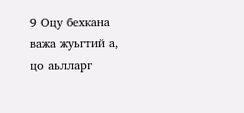9 Оцу бехкана важа жуьгтий а, цо аьлларг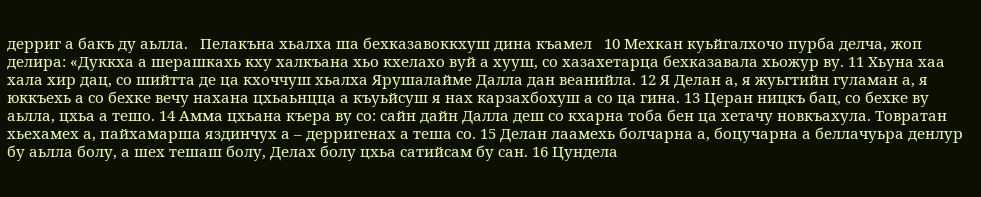дерриг а бакъ ду аьлла.   Пелакъна хьалха ша бехказавоккхуш дина къамел   10 Мехкан куьйгалхочо пурба делча, жоп делира: «Дуккха а шерашкахь кху халкъана хьо кхелахо вуй а хууш, со хазахетарца бехказавала хьожур ву. 11 Хьуна хаа хала хир дац, со шийтта де ца кхоччуш хьалха Ярушалайме Далла дан веанийла. 12 Я Делан а, я жуьгтийн гуламан а, я юккъехь а со бехке вечу нахана цхьаьнцца а къуьйсуш я нах карзахбохуш а со ца гина. 13 Церан ницкъ бац, со бехке ву аьлла, цхьа а тешо. 14 Амма цхьана къера ву со: сайн дайн Далла деш со кхарна тоба бен ца хетачу новкъахула. Товратан хьехамех а, пайхамарша яздинчух а – дерригенах а теша со. 15 Делан лаамехь болчарна а, боцучарна а беллачуьра денлур бу аьлла болу, а шех тешаш болу, Делах болу цхьа сатийсам бу сан. 16 Цундела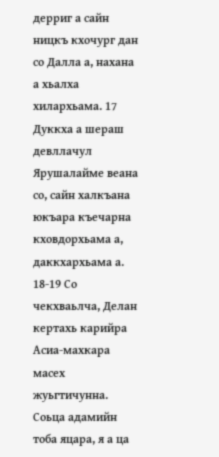дерриг а сайн ницкъ кхочург дан со Далла а, нахана а хьалха хилархьама. 17 Дуккха а шераш девллачул Ярушалайме веана со, сайн халкъана юкъара къечарна кховдорхьама а, даккхархьама а. 18-19 Со чекхваьлча, Делан кертахь карийра Асиа-махкара масех жуьгтичунна. Соьца адамийн тоба яцара, я а ца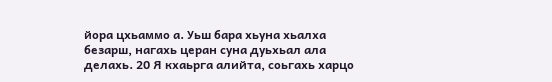йора цхьаммо а. Уьш бара хьуна хьалха безарш, нагахь церан суна дуьхьал ала делахь. 20 Я кхаьрга алийта, соьгахь харцо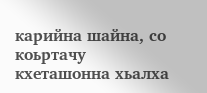карийна шайна, со коьртачу кхеташонна хьалха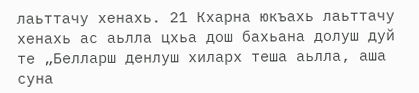лаьттачу хенахь. 21 Кхарна юкъахь лаьттачу хенахь ас аьлла цхьа дош бахьана долуш дуй те „Белларш денлуш хиларх теша аьлла, аша суна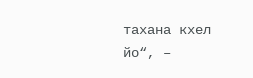тахана кхел йо“, –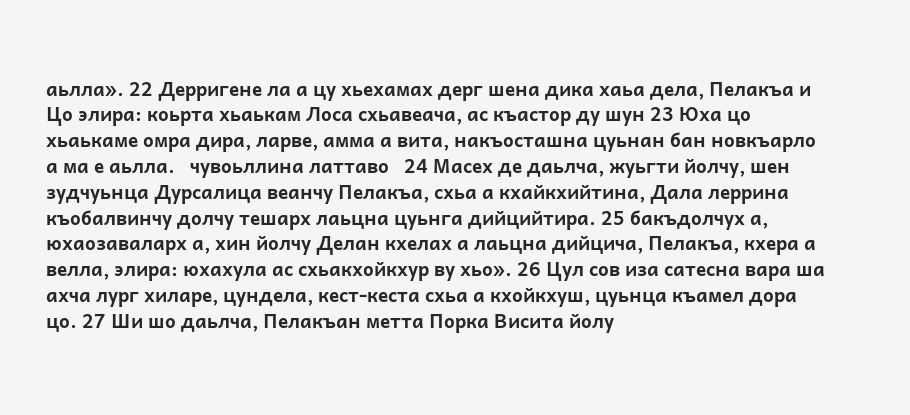аьлла». 22 Дерригене ла а цу хьехамах дерг шена дика хаьа дела, Пелакъа и Цо элира: коьрта хьаькам Лоса схьавеача, ас къастор ду шун 23 Юха цо хьаькаме омра дира, ларве, амма а вита, накъосташна цуьнан бан новкъарло а ма е аьлла.   чувоьллина латтаво   24 Масех де даьлча, жуьгти йолчу, шен зудчуьнца Дурсалица веанчу Пелакъа, схьа а кхайкхийтина, Дала леррина къобалвинчу долчу тешарх лаьцна цуьнга дийцийтира. 25 бакъдолчух а, юхаозаваларх а, хин йолчу Делан кхелах а лаьцна дийцича, Пелакъа, кхера а велла, элира: юхахула ас схьакхойкхур ву хьо». 26 Цул сов иза сатесна вара ша ахча лург хиларе, цундела, кест-кеста схьа а кхойкхуш, цуьнца къамел дора цо. 27 Ши шо даьлча, Пелакъан метта Порка Висита йолу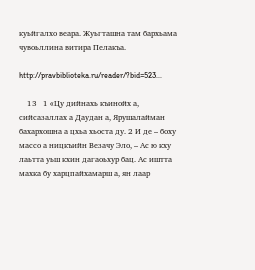куьйгалхо веара. Жуьгташна там бархьама чувоьллина витира Пелакъа.

http://pravbiblioteka.ru/reader/?bid=523...

    13   1 «Цу дийнахь къинойх а, сийсазаллах а Даудан а, Ярушалайман бахархошна а цхьа хьоста ду. 2 И де – боху массо а ницкъийн Везачу Эло, – Ас ю кху лаьтта уьш кхин дагаоьхур бац. Ас иштта махка бу харцпайхамарш а, ян лаар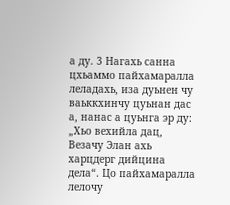а ду. 3 Нагахь санна цхьаммо пайхамаралла леладахь, иза дуьнен чу ваьккхинчу цуьнан дас а, нанас а цуьнга эр ду: „Хьо вехийла дац, Везачу Элан ахь харцдерг дийцина дела“. Цо пайхамаралла лелочу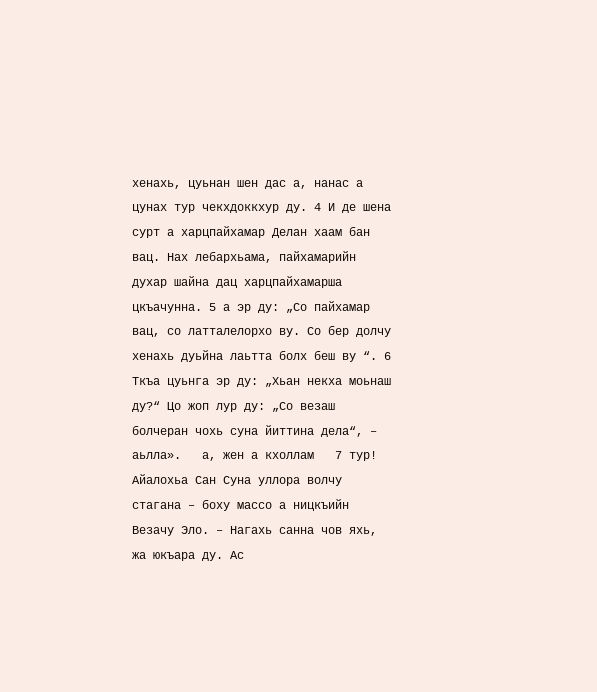хенахь, цуьнан шен дас а, нанас а цунах тур чекхдоккхур ду. 4 И де шена сурт а харцпайхамар Делан хаам бан вац. Нах лебархьама, пайхамарийн духар шайна дац харцпайхамарша цкъачунна. 5 а эр ду: „Со пайхамар вац, со латталелорхо ву. Со бер долчу хенахь дуьйна лаьтта болх беш ву “. 6 Ткъа цуьнга эр ду: „Хьан некха моьнаш ду?“ Цо жоп лур ду: „Со везаш болчеран чохь суна йиттина дела“, – аьлла».   а, жен а кхоллам   7 тур! Айалохьа Сан Суна уллора волчу стагана – боху массо а ницкъийн Везачу Эло. – Нагахь санна чов яхь, жа юкъара ду. Ас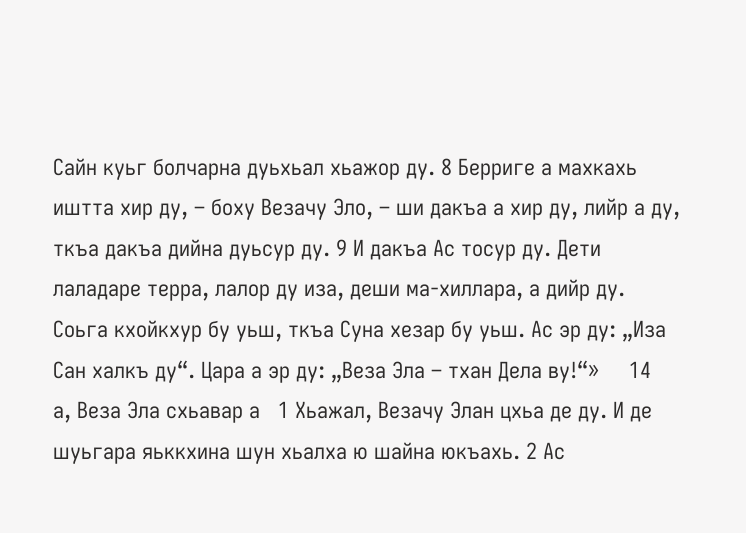Сайн куьг болчарна дуьхьал хьажор ду. 8 Берриге а махкахь иштта хир ду, – боху Везачу Эло, – ши дакъа а хир ду, лийр а ду, ткъа дакъа дийна дуьсур ду. 9 И дакъа Ас тосур ду. Дети лаладаре терра, лалор ду иза, деши ма-хиллара, а дийр ду. Соьга кхойкхур бу уьш, ткъа Суна хезар бу уьш. Ас эр ду: „Иза Сан халкъ ду“. Цара а эр ду: „Веза Эла – тхан Дела ву!“»     14   а, Веза Эла схьавар а   1 Хьажал, Везачу Элан цхьа де ду. И де шуьгара яьккхина шун хьалха ю шайна юкъахь. 2 Ас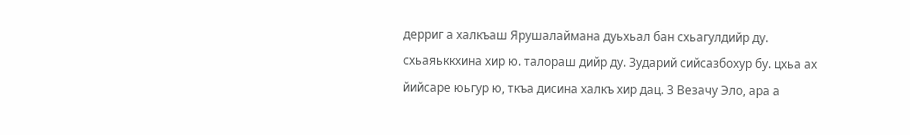дерриг а халкъаш Ярушалаймана дуьхьал бан схьагулдийр ду. схьаяьккхина хир ю. талораш дийр ду. Зударий сийсазбохур бу. цхьа ах йийсаре юьгур ю, ткъа дисина халкъ хир дац. 3 Везачу Эло, ара а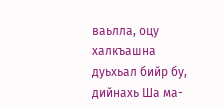ваьлла, оцу халкъашна дуьхьал бийр бу, дийнахь Ша ма-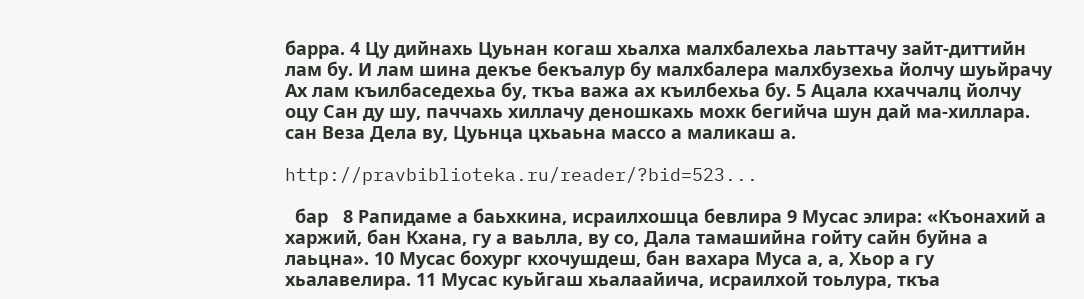барра. 4 Цу дийнахь Цуьнан когаш хьалха малхбалехьа лаьттачу зайт-диттийн лам бу. И лам шина декъе бекъалур бу малхбалера малхбузехьа йолчу шуьйрачу Ах лам къилбаседехьа бу, ткъа важа ах къилбехьа бу. 5 Ацала кхаччалц йолчу оцу Сан ду шу, паччахь хиллачу деношкахь мохк бегийча шун дай ма-хиллара. сан Веза Дела ву, Цуьнца цхьаьна массо а маликаш а.

http://pravbiblioteka.ru/reader/?bid=523...

  бар   8 Рапидаме а баьхкина, исраилхошца бевлира 9 Мусас элира: «Къонахий а харжий, бан Кхана, гу а ваьлла, ву со, Дала тамашийна гойту сайн буйна а лаьцна». 10 Мусас бохург кхочушдеш, бан вахара Муса а, а, Хьор а гу хьалавелира. 11 Мусас куьйгаш хьалаайича, исраилхой тоьлура, ткъа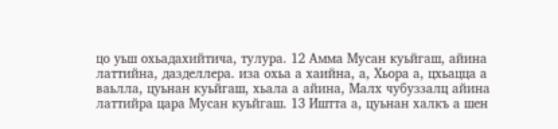цо уьш охьадахийтича, тулура. 12 Амма Мусан куьйгаш, айина латтийна, дазделлера. иза охьа а хаийна, а, Хьора а, цхьацца а ваьлла, цуьнан куьйгаш, хьала а айина, Малх чубуззалц айина латтийра цара Мусан куьйгаш. 13 Иштта а, цуьнан халкъ а шен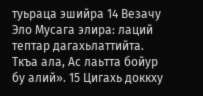туьраца эшийра 14 Везачу Эло Мусага элира: лаций тептар дагахьлаттийта. Ткъа ала, Ас лаьтта бойур бу алий». 15 Цигахь доккху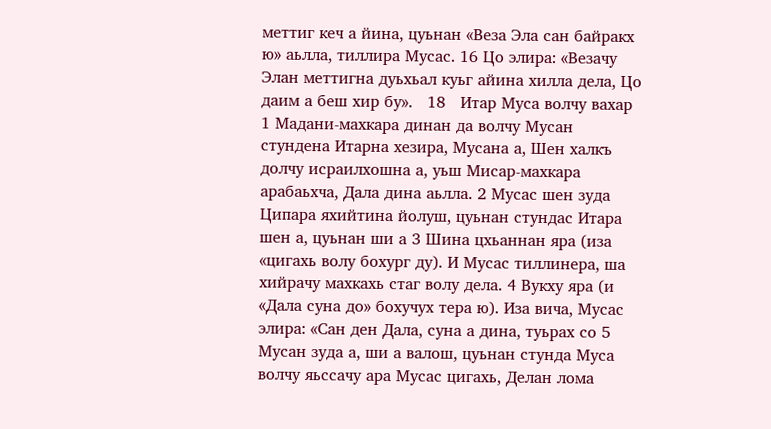меттиг кеч а йина, цуьнан «Веза Эла сан байракх ю» аьлла, тиллира Мусас. 16 Цо элира: «Везачу Элан меттигна дуьхьал куьг айина хилла дела, Цо даим а беш хир бу».   18   Итар Муса волчу вахар   1 Мадани-махкара динан да волчу Мусан стундена Итарна хезира, Мусана а, Шен халкъ долчу исраилхошна а, уьш Мисар-махкара арабаьхча, Дала дина аьлла. 2 Мусас шен зуда Ципара яхийтина йолуш, цуьнан стундас Итара шен а, цуьнан ши а 3 Шина цхьаннан яра (иза «цигахь волу бохург ду). И Мусас тиллинера, ша хийрачу махкахь стаг волу дела. 4 Вукху яра (и «Дала суна до» бохучух тера ю). Иза вича, Мусас элира: «Сан ден Дала, суна а дина, туьрах со 5 Мусан зуда а, ши а валош, цуьнан стунда Муса волчу яьссачу ара Мусас цигахь, Делан лома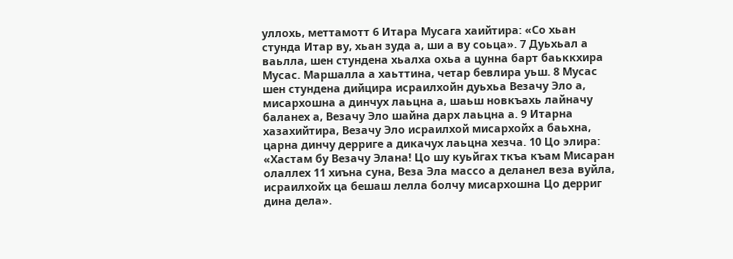уллохь, меттамотт 6 Итара Мусага хаийтира: «Со хьан стунда Итар ву, хьан зуда а, ши а ву соьца». 7 Дуьхьал а ваьлла, шен стундена хьалха охьа а цунна барт баьккхира Мусас. Маршалла а хаьттина, четар бевлира уьш. 8 Мусас шен стундена дийцира исраилхойн дуьхьа Везачу Эло а, мисархошна а динчух лаьцна а, шаьш новкъахь лайначу баланех а, Везачу Эло шайна дарх лаьцна а. 9 Итарна хазахийтира, Везачу Эло исраилхой мисархойх а баьхна, царна динчу дерриге а дикачух лаьцна хезча. 10 Цо элира: «Хастам бу Везачу Элана! Цо шу куьйгах ткъа къам Мисаран олаллех 11 хиъна суна, Веза Эла массо а деланел веза вуйла, исраилхойх ца бешаш лелла болчу мисархошна Цо дерриг дина дела».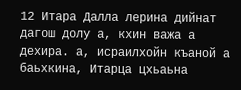12 Итара Далла лерина дийнат дагош долу а, кхин важа а дехира. а, исраилхойн къаной а баьхкина, Итарца цхьаьна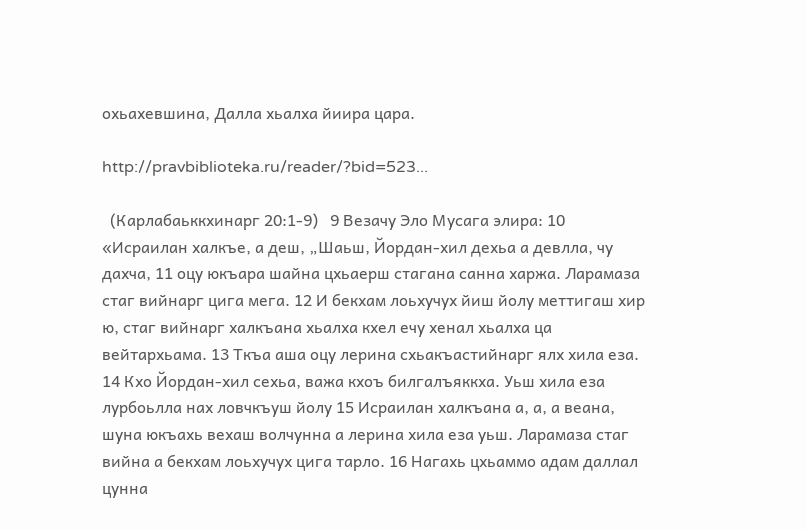охьахевшина, Далла хьалха йиира цара.

http://pravbiblioteka.ru/reader/?bid=523...

  (Карлабаьккхинарг 20:1-9)   9 Везачу Эло Мусага элира: 10 «Исраилан халкъе, а деш, „Шаьш, Йордан-хил дехьа а девлла, чу дахча, 11 оцу юкъара шайна цхьаерш стагана санна харжа. Ларамаза стаг вийнарг цига мега. 12 И бекхам лоьхучух йиш йолу меттигаш хир ю, стаг вийнарг халкъана хьалха кхел ечу хенал хьалха ца вейтархьама. 13 Ткъа аша оцу лерина схьакъастийнарг ялх хила еза. 14 Кхо Йордан-хил сехьа, важа кхоъ билгалъяккха. Уьш хила еза лурбоьлла нах ловчкъуш йолу 15 Исраилан халкъана а, а, а веана, шуна юкъахь вехаш волчунна а лерина хила еза уьш. Ларамаза стаг вийна а бекхам лоьхучух цига тарло. 16 Нагахь цхьаммо адам даллал цунна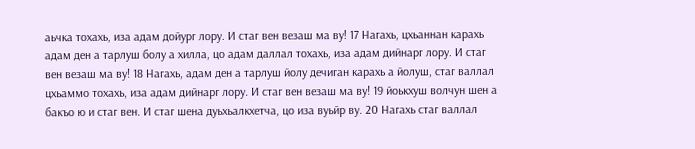аьчка тохахь, иза адам дойург лору. И стаг вен везаш ма ву! 17 Нагахь, цхьаннан карахь адам ден а тарлуш болу а хилла, цо адам даллал тохахь, иза адам дийнарг лору. И стаг вен везаш ма ву! 18 Нагахь, адам ден а тарлуш йолу дечиган карахь а йолуш, стаг валлал цхьаммо тохахь, иза адам дийнарг лору. И стаг вен везаш ма ву! 19 йоькхуш волчун шен а бакъо ю и стаг вен. И стаг шена дуьхьалкхетча, цо иза вуьйр ву. 20 Нагахь стаг валлал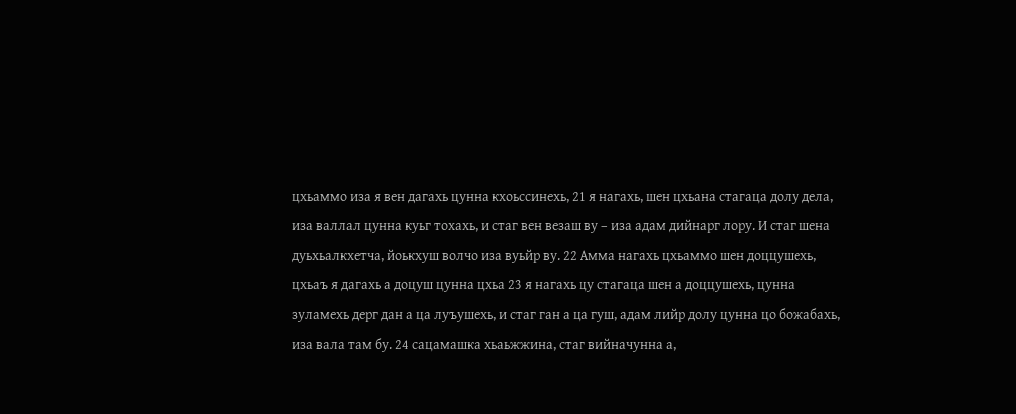цхьаммо иза я вен дагахь цунна кхоьссинехь, 21 я нагахь, шен цхьана стагаца долу дела, иза валлал цунна куьг тохахь, и стаг вен везаш ву – иза адам дийнарг лору. И стаг шена дуьхьалкхетча, йоькхуш волчо иза вуьйр ву. 22 Амма нагахь цхьаммо шен доццушехь, цхьаъ я дагахь а доцуш цунна цхьа 23 я нагахь цу стагаца шен а доццушехь, цунна зуламехь дерг дан а ца луъушехь, и стаг ган а ца гуш, адам лийр долу цунна цо божабахь, иза вала там бу. 24 сацамашка хьаьжжина, стаг вийначунна а,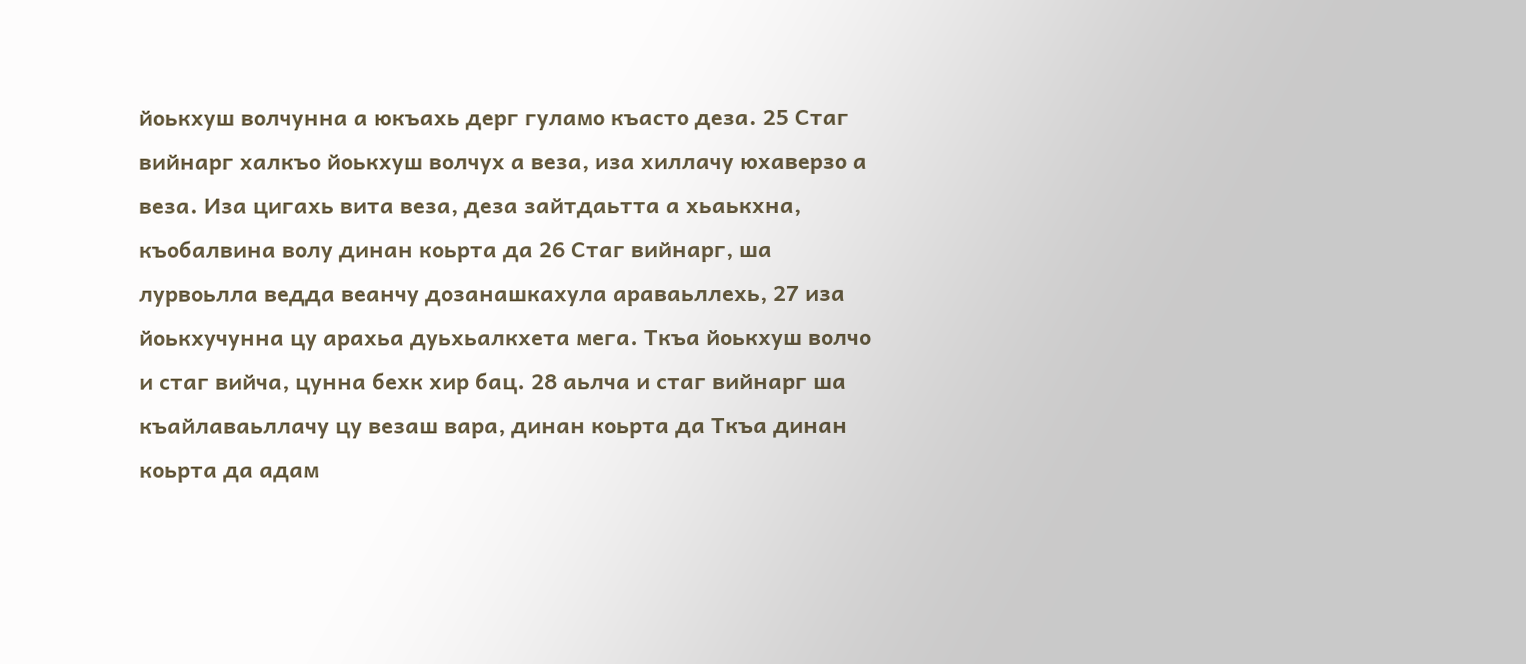йоькхуш волчунна а юкъахь дерг гуламо къасто деза. 25 Стаг вийнарг халкъо йоькхуш волчух а веза, иза хиллачу юхаверзо а веза. Иза цигахь вита веза, деза зайтдаьтта а хьаькхна, къобалвина волу динан коьрта да 26 Стаг вийнарг, ша лурвоьлла ведда веанчу дозанашкахула араваьллехь, 27 иза йоькхучунна цу арахьа дуьхьалкхета мега. Ткъа йоькхуш волчо и стаг вийча, цунна бехк хир бац. 28 аьлча и стаг вийнарг ша къайлаваьллачу цу везаш вара, динан коьрта да Ткъа динан коьрта да адам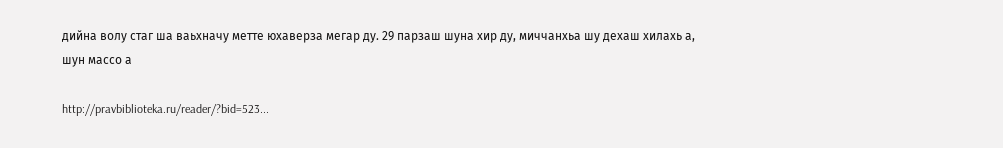дийна волу стаг ша ваьхначу метте юхаверза мегар ду. 29 парзаш шуна хир ду, миччанхьа шу дехаш хилахь а, шун массо а

http://pravbiblioteka.ru/reader/?bid=523...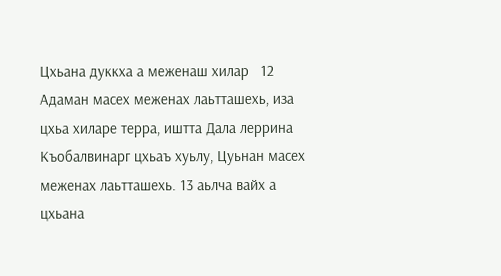Цхьана дуккха а меженаш хилар   12 Адаман масех меженах лаьтташехь, иза цхьа хиларе терра, иштта Дала леррина Къобалвинарг цхьаъ хуьлу, Цуьнан масех меженах лаьтташехь. 13 аьлча вайх а цхьана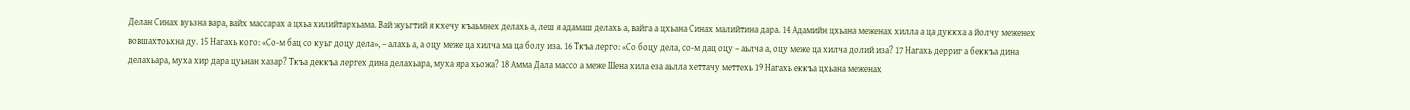Делан Синах вуьзна вара, вайх массарах а цхьа хилийтархьама. Вай жуьгтий я кхечу къаьмнех делахь а, леш я адамаш делахь а, вайга а цхьана Синах малийтина дара. 14 Адамийн цхьана меженах хилла а ца дуккха а йолчу меженех вовшахтоьхна ду. 15 Нагахь кого: «Со-м бац со куьг доцу дела», – алахь а, а оцу меже ца хилча ма ца болу иза. 16 Ткъа лерго: «Со боцу дела, со-м дац оцу – аьлча а, оцу меже ца хилча долий иза? 17 Нагахь дерриг а беккъа дина делахьара, муха хир дара цуьнан хазар? Ткъа деккъа лергех дина делахьара, муха яра хьожа? 18 Амма Дала массо а меже Шена хила еза аьлла хеттачу меттехь 19 Нагахь еккъа цхьана меженах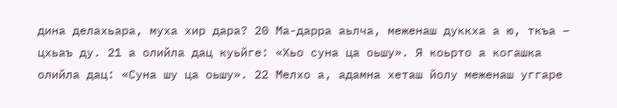дина делахьара, муха хир дара? 20 Ма-дарра аьлча, меженаш дуккха а ю, ткъа – цхьаъ ду. 21 а олийла дац куьйге: «Хьо суна ца оьшу». Я коьрто а когашка олийла дац: «Суна шу ца оьшу». 22 Мелхо а, адамна хеташ йолу меженаш уггаре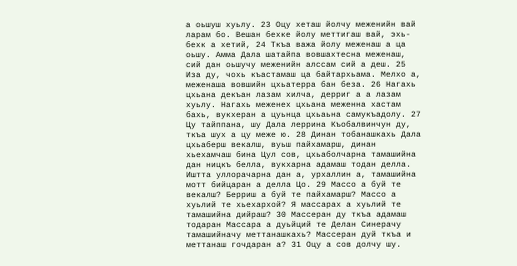а оьшуш хуьлу. 23 Оцу хеташ йолчу меженийн вай ларам бо. Вешан бехке йолу меттигаш вай, эхь-бехк а хетий, 24 Ткъа важа йолу меженаш а ца оьшу. Амма Дала шатайпа вовшахтесна меженаш, сий дан оьшучу меженийн алссам сий а деш. 25 Иза ду, чохь къастамаш ца байтархьама. Мелхо а, меженаша вовшийн цхьатерра бан беза. 26 Нагахь цхьана декъан лазам хилча, дерриг а а лазам хуьлу. Нагахь меженех цхьана меженна хастам бахь, вукхеран а цуьнца цхьаьна самукъадолу. 27 Цу тайппана, шу Дала леррина Къобалвинчун ду, ткъа шух а цу меже ю. 28 Динан тобанашкахь Дала цхьаберш векалш, вуьш пайхамарш, динан хьехамчаш бина Цул сов, цхьаболчарна тамашийна дан ницкъ белла, вукхарна адамаш тодан делла. Иштта уллорачарна дан а, урхаллин а, тамашийна мотт бийцаран а делла Цо. 29 Массо а буй те векалш? Берриш а буй те пайхамарш? Массо а хуьлий те хьехархой? Я массарах а хуьлий те тамашийна дийраш? 30 Массеран ду ткъа адамаш тодаран Массара а дуьйций те Делан Синерачу тамашийначу меттанашкахь? Массеран дуй ткъа и меттанаш гочдаран а? 31 Оцу а сов долчу шу.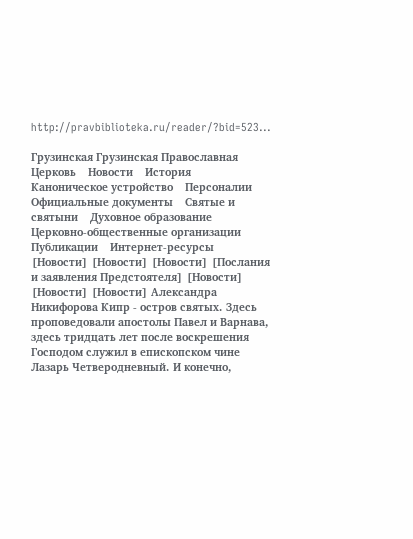http://pravbiblioteka.ru/reader/?bid=523...

Грузинская Грузинская Православная Церковь    Новости    История    Каноническое устройство    Персоналии    Официальные документы    Святые и святыни    Духовное образование    Церковно-общественные организации    Публикации    Интернет-ресурсы    [Новости] [Новости] [Новости] [Послания и заявления Предстоятеля] [Новости] [Новости] [Новости] Александра Никифорова Кипр - остров святых. Здесь проповедовали апостолы Павел и Варнава, здесь тридцать лет после воскрешения Господом служил в епископском чине Лазарь Четверодневный. И конечно,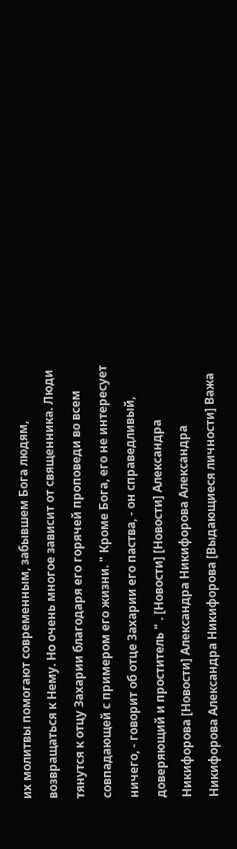их молитвы помогают современным, забывшем Бога людям, возвращаться к Нему. Но очень многое зависит от священника. Люди тянутся к отцу Захарии благодаря его горячей проповеди во всем совпадающей с примером его жизни. " Кроме Бога, его не интересует ничего, - говорит об отце Захарии его паства, - он справедливый, доверяющий и проститель " . [Новости] [Новости] Александра Никифорова [Новости] Александра Никифорова Александра Никифорова Александра Никифорова [Выдающиеся личности] Важа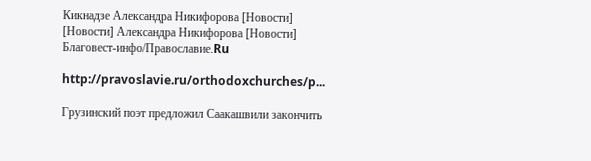Кикнадзе Александра Никифорова [Новости] [Новости] Александра Никифорова [Новости] Благовест-инфо/Православие.Ru

http://pravoslavie.ru/orthodoxchurches/p...

Грузинский поэт предложил Саакашвили закончить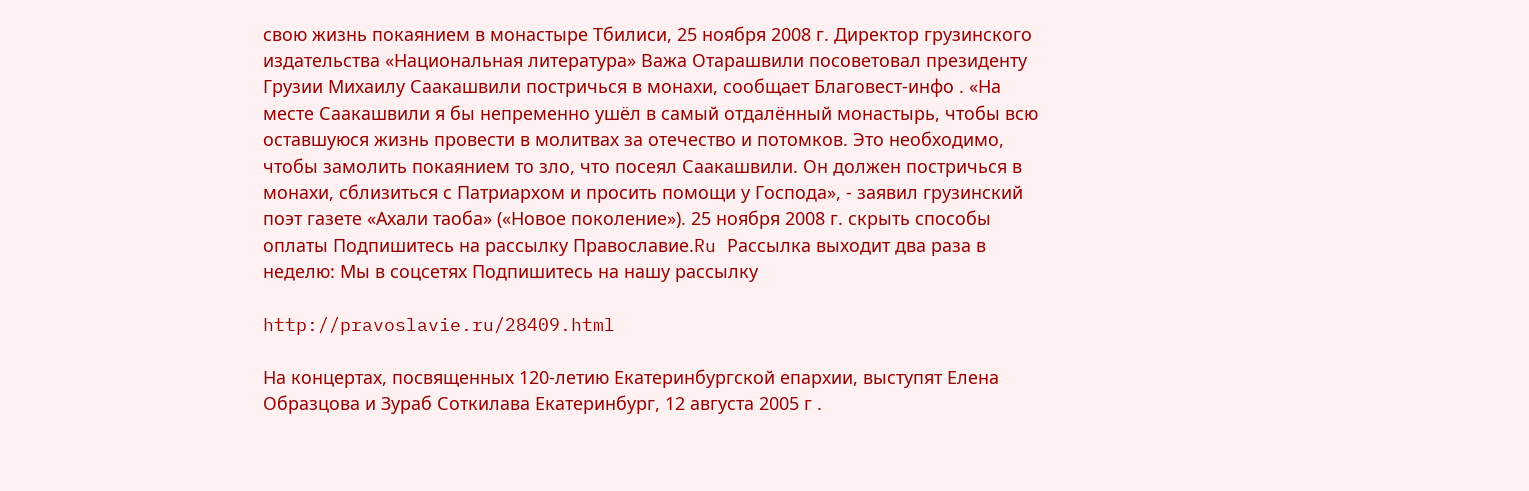свою жизнь покаянием в монастыре Тбилиси, 25 ноября 2008 г. Директор грузинского издательства «Национальная литература» Важа Отарашвили посоветовал президенту Грузии Михаилу Саакашвили постричься в монахи, сообщает Благовест-инфо . «На месте Саакашвили я бы непременно ушёл в самый отдалённый монастырь, чтобы всю оставшуюся жизнь провести в молитвах за отечество и потомков. Это необходимо, чтобы замолить покаянием то зло, что посеял Саакашвили. Он должен постричься в монахи, сблизиться с Патриархом и просить помощи у Господа», - заявил грузинский поэт газете «Ахали таоба» («Новое поколение»). 25 ноября 2008 г. скрыть способы оплаты Подпишитесь на рассылку Православие.Ru Рассылка выходит два раза в неделю: Мы в соцсетях Подпишитесь на нашу рассылку

http://pravoslavie.ru/28409.html

На концертах, посвященных 120-летию Екатеринбургской епархии, выступят Елена Образцова и Зураб Соткилава Екатеринбург, 12 августа 2005 г .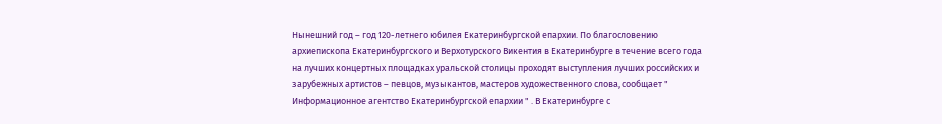Нынешний год – год 120-летнего юбилея Екатеринбургской епархии. По благословению архиепископа Екатеринбургского и Верхотурского Викентия в Екатеринбурге в течение всего года на лучших концертных площадках уральской столицы проходят выступления лучших российских и зарубежных артистов – певцов, музыкантов, мастеров художественного слова, сообщает " Информационное агентство Екатеринбургской епархии " . В Екатеринбурге с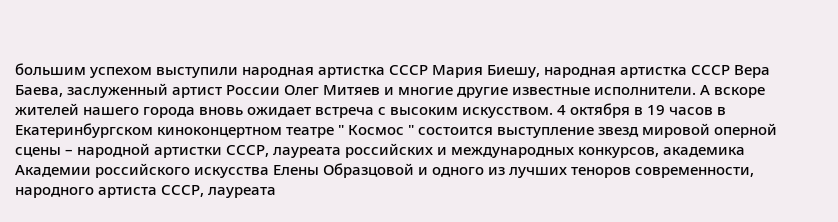большим успехом выступили народная артистка СССР Мария Биешу, народная артистка СССР Вера Баева, заслуженный артист России Олег Митяев и многие другие известные исполнители. А вскоре жителей нашего города вновь ожидает встреча с высоким искусством. 4 октября в 19 часов в Екатеринбургском киноконцертном театре " Космос " состоится выступление звезд мировой оперной сцены – народной артистки СССР, лауреата российских и международных конкурсов, академика Академии российского искусства Елены Образцовой и одного из лучших теноров современности, народного артиста СССР, лауреата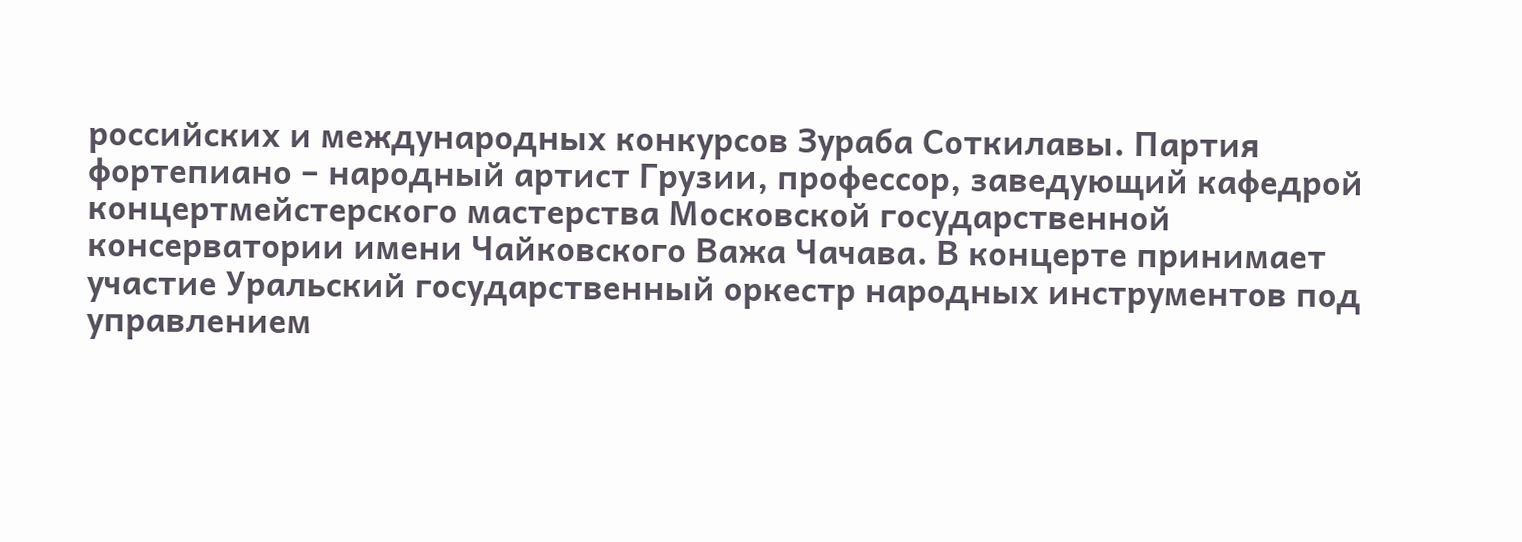российских и международных конкурсов Зураба Соткилавы. Партия фортепиано – народный артист Грузии, профессор, заведующий кафедрой концертмейстерского мастерства Московской государственной консерватории имени Чайковского Важа Чачава. В концерте принимает участие Уральский государственный оркестр народных инструментов под управлением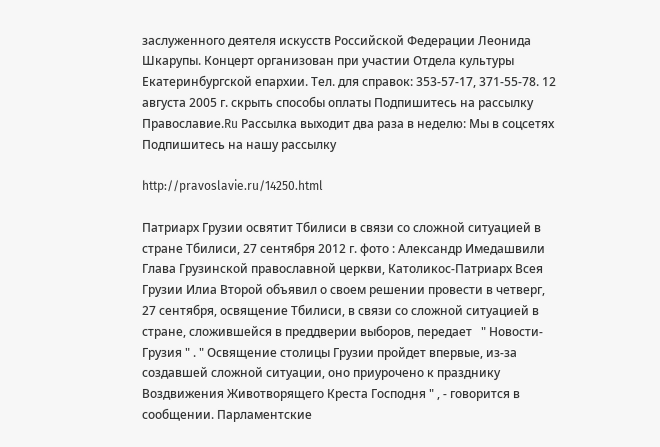заслуженного деятеля искусств Российской Федерации Леонида Шкарупы. Концерт организован при участии Отдела культуры Екатеринбургской епархии. Тел. для справок: 353-57-17, 371-55-78. 12 августа 2005 г. скрыть способы оплаты Подпишитесь на рассылку Православие.Ru Рассылка выходит два раза в неделю: Мы в соцсетях Подпишитесь на нашу рассылку

http://pravoslavie.ru/14250.html

Патриарх Грузии освятит Тбилиси в связи со сложной ситуацией в стране Тбилиси, 27 сентября 2012 г. фото : Александр Имедашвили Глава Грузинской православной церкви, Католикос-Патриарх Всея Грузии Илиа Второй объявил о своем решении провести в четверг, 27 сентября, освящение Тбилиси, в связи со сложной ситуацией в стране, сложившейся в преддверии выборов, передает   " Новости-Грузия " . " Освящение столицы Грузии пройдет впервые, из-за создавшей сложной ситуации, оно приурочено к празднику Воздвижения Животворящего Креста Господня " , - говорится в сообщении. Парламентские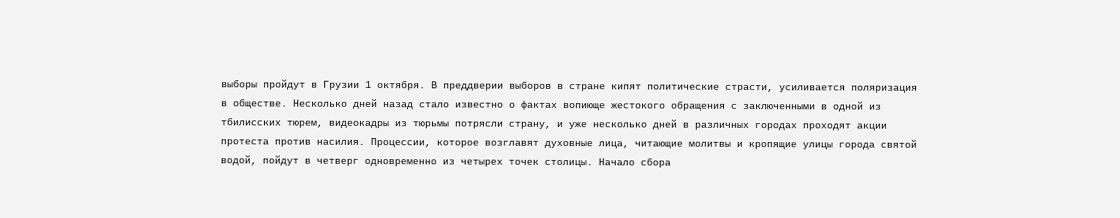выборы пройдут в Грузии 1 октября. В преддверии выборов в стране кипят политические страсти, усиливается поляризация в обществе. Несколько дней назад стало известно о фактах вопиюще жестокого обращения с заключенными в одной из тбилисских тюрем, видеокадры из тюрьмы потрясли страну, и уже несколько дней в различных городах проходят акции протеста против насилия. Процессии, которое возглавят духовные лица, читающие молитвы и кропящие улицы города святой водой, пойдут в четверг одновременно из четырех точек столицы. Начало сбора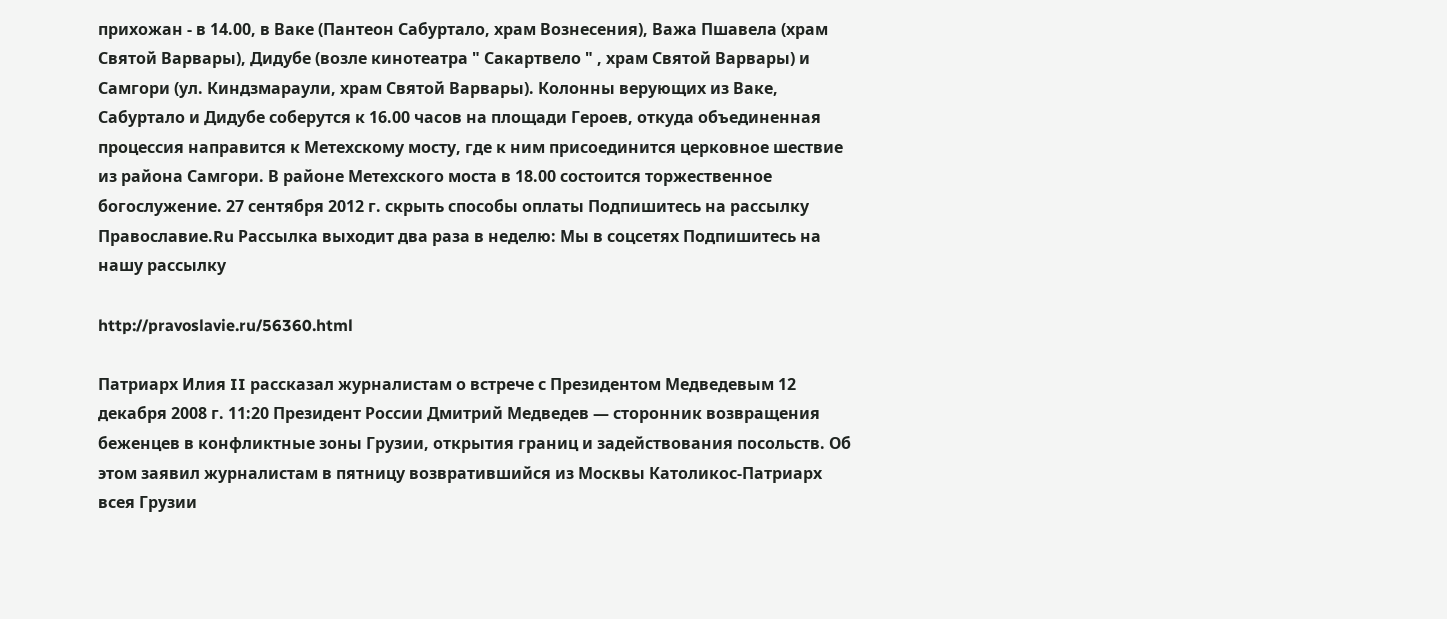прихожан - в 14.00, в Ваке (Пантеон Сабуртало, храм Вознесения), Важа Пшавела (храм Святой Варвары), Дидубе (возле кинотеатра " Сакартвело " , храм Святой Варвары) и Самгори (ул. Киндзмараули, храм Святой Варвары). Колонны верующих из Ваке, Сабуртало и Дидубе соберутся к 16.00 часов на площади Героев, откуда объединенная процессия направится к Метехскому мосту, где к ним присоединится церковное шествие из района Самгори. В районе Метехского моста в 18.00 состоится торжественное богослужение. 27 сентября 2012 г. скрыть способы оплаты Подпишитесь на рассылку Православие.Ru Рассылка выходит два раза в неделю: Мы в соцсетях Подпишитесь на нашу рассылку

http://pravoslavie.ru/56360.html

Патриарх Илия II рассказал журналистам о встрече с Президентом Медведевым 12 декабря 2008 г. 11:20 Президент России Дмитрий Медведев — сторонник возвращения беженцев в конфликтные зоны Грузии, открытия границ и задействования посольств. Об этом заявил журналистам в пятницу возвратившийся из Москвы Католикос-Патриарх всея Грузии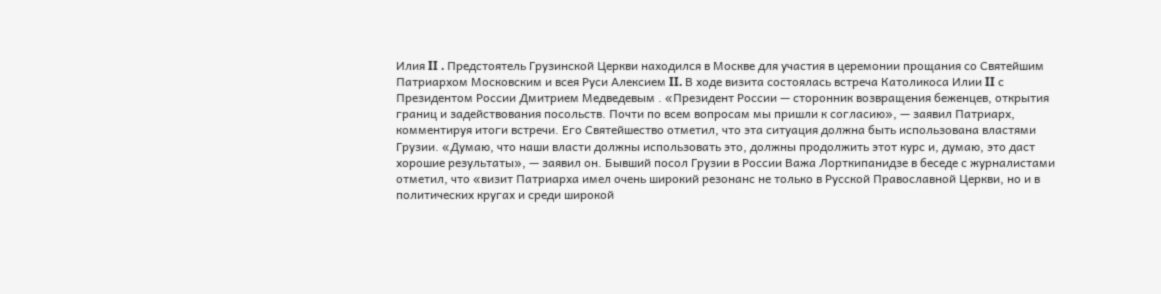Илия II . Предстоятель Грузинской Церкви находился в Москве для участия в церемонии прощания со Святейшим Патриархом Московским и всея Руси Алексием II. В ходе визита состоялась встреча Католикоса Илии II с Президентом России Дмитрием Медведевым . «Президент России — сторонник возвращения беженцев, открытия границ и задействования посольств. Почти по всем вопросам мы пришли к согласию», — заявил Патриарх, комментируя итоги встречи. Его Святейшество отметил, что эта ситуация должна быть использована властями Грузии. «Думаю, что наши власти должны использовать это, должны продолжить этот курс и, думаю, это даст хорошие результаты», — заявил он. Бывший посол Грузии в России Важа Лорткипанидзе в беседе с журналистами отметил, что «визит Патриарха имел очень широкий резонанс не только в Русской Православной Церкви, но и в политических кругах и среди широкой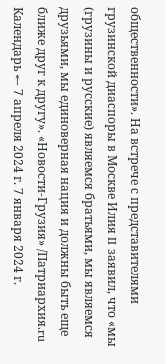общественности». На встрече с представителями грузинской диаспоры в Москве Илия II заявил, что «мы (грузины и русские) являемся братьями, мы являемся друзьями, мы единоверная нация и должны быть еще ближе друг к другу». «Новости-Грузия» /Патриархия.ru Календарь ← 7 апреля 2024 г. 7 января 2024 г.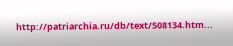http://patriarchia.ru/db/text/508134.htm...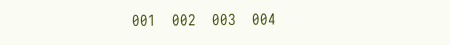001    002    003    004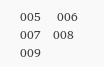005    006    007   008     009